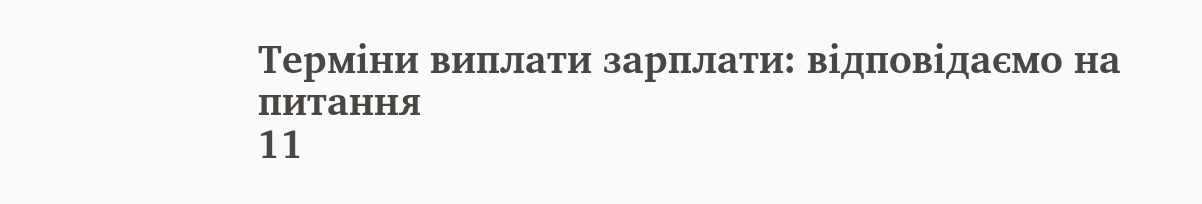Терміни виплати зарплати: відповідаємо на питання
11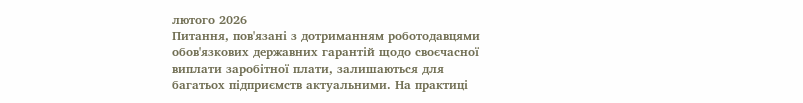лютого 2026
Питання, пов'язані з дотриманням роботодавцями обов'язкових державних гарантій щодо своєчасної виплати заробітної плати, залишаються для багатьох підприємств актуальними. На практиці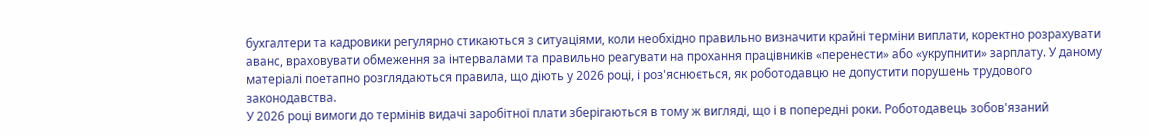бухгалтери та кадровики регулярно стикаються з ситуаціями, коли необхідно правильно визначити крайні терміни виплати, коректно розрахувати аванс, враховувати обмеження за інтервалами та правильно реагувати на прохання працівників «перенести» або «укрупнити» зарплату. У даному матеріалі поетапно розглядаються правила, що діють у 2026 році, і роз'яснюється, як роботодавцю не допустити порушень трудового законодавства.
У 2026 році вимоги до термінів видачі заробітної плати зберігаються в тому ж вигляді, що і в попередні роки. Роботодавець зобов'язаний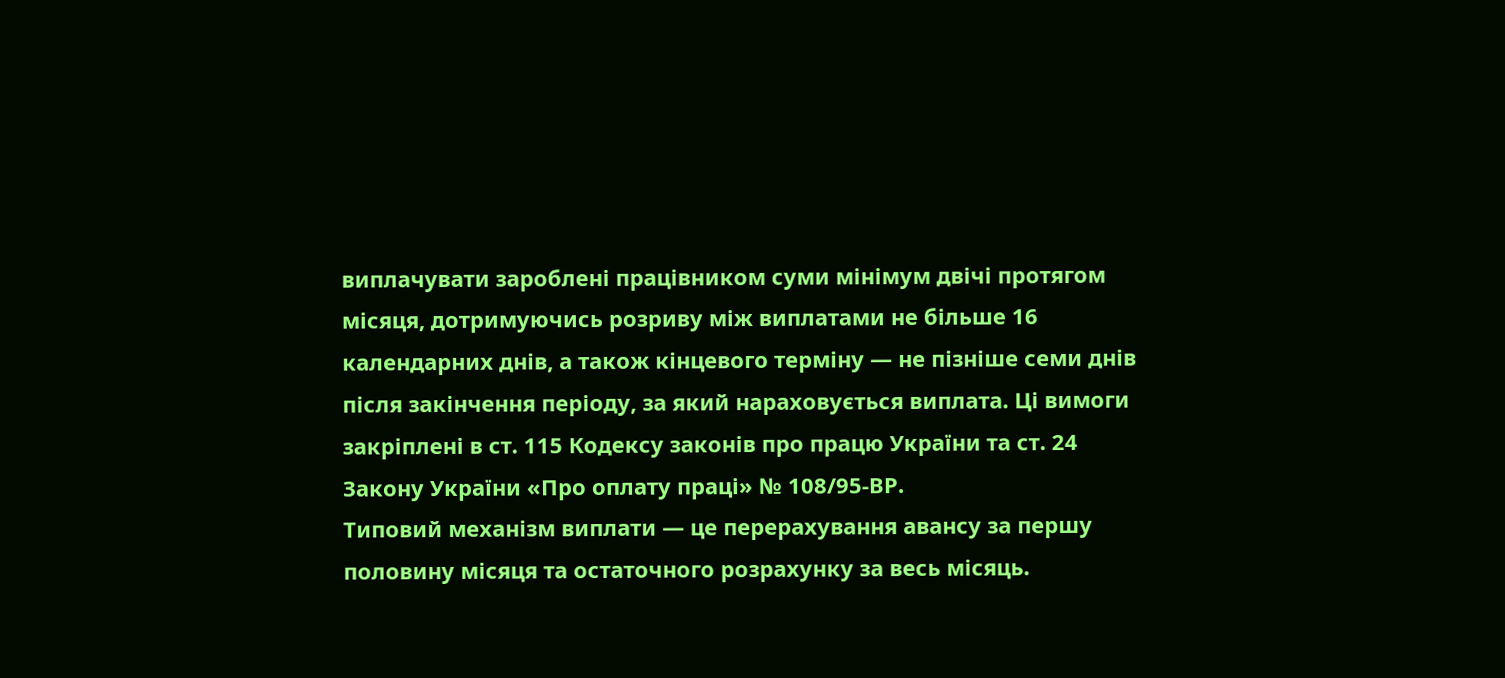виплачувати зароблені працівником суми мінімум двічі протягом місяця, дотримуючись розриву між виплатами не більше 16 календарних днів, а також кінцевого терміну — не пізніше семи днів після закінчення періоду, за який нараховується виплата. Ці вимоги закріплені в ст. 115 Кодексу законів про працю України та ст. 24 Закону України «Про оплату праці» № 108/95-ВР.
Типовий механізм виплати — це перерахування авансу за першу половину місяця та остаточного розрахунку за весь місяць.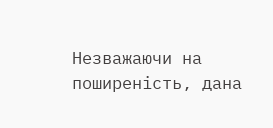Незважаючи на поширеність, дана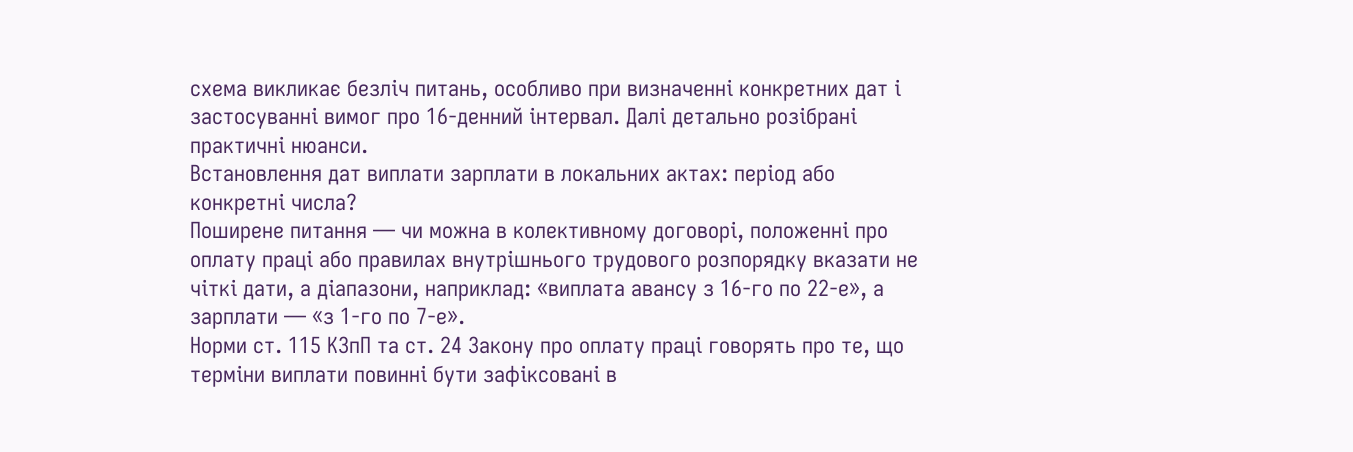схема викликає безліч питань, особливо при визначенні конкретних дат і застосуванні вимог про 16-денний інтервал. Далі детально розібрані практичні нюанси.
Встановлення дат виплати зарплати в локальних актах: період або конкретні числа?
Поширене питання — чи можна в колективному договорі, положенні про оплату праці або правилах внутрішнього трудового розпорядку вказати не чіткі дати, а діапазони, наприклад: «виплата авансу з 16-го по 22-е», а зарплати — «з 1-го по 7-е».
Норми ст. 115 КЗпП та ст. 24 Закону про оплату праці говорять про те, що терміни виплати повинні бути зафіксовані в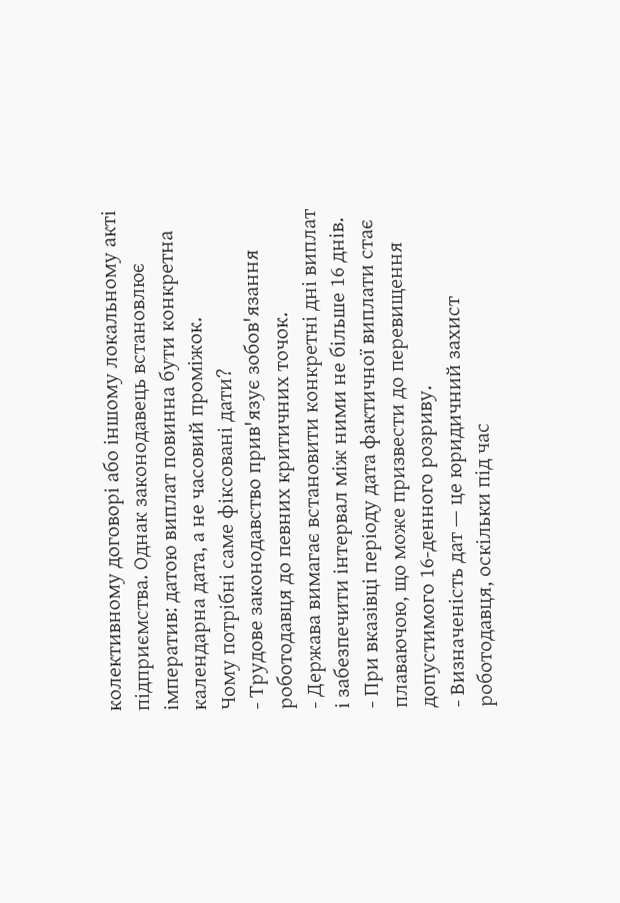колективному договорі або іншому локальному акті підприємства. Однак законодавець встановлює імператив: датою виплат повинна бути конкретна календарна дата, а не часовий проміжок.
Чому потрібні саме фіксовані дати?
- Трудове законодавство прив'язує зобов'язання роботодавця до певних критичних точок.
- Держава вимагає встановити конкретні дні виплат і забезпечити інтервал між ними не більше 16 днів.
- При вказівці періоду дата фактичної виплати стає плаваючою, що може призвести до перевищення допустимого 16-денного розриву.
- Визначеність дат — це юридичний захист роботодавця, оскільки під час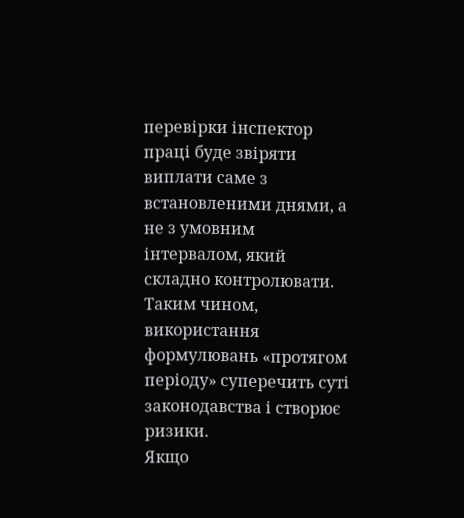перевірки інспектор праці буде звіряти виплати саме з встановленими днями, а не з умовним інтервалом, який складно контролювати.
Таким чином, використання формулювань «протягом періоду» суперечить суті законодавства і створює ризики.
Якщо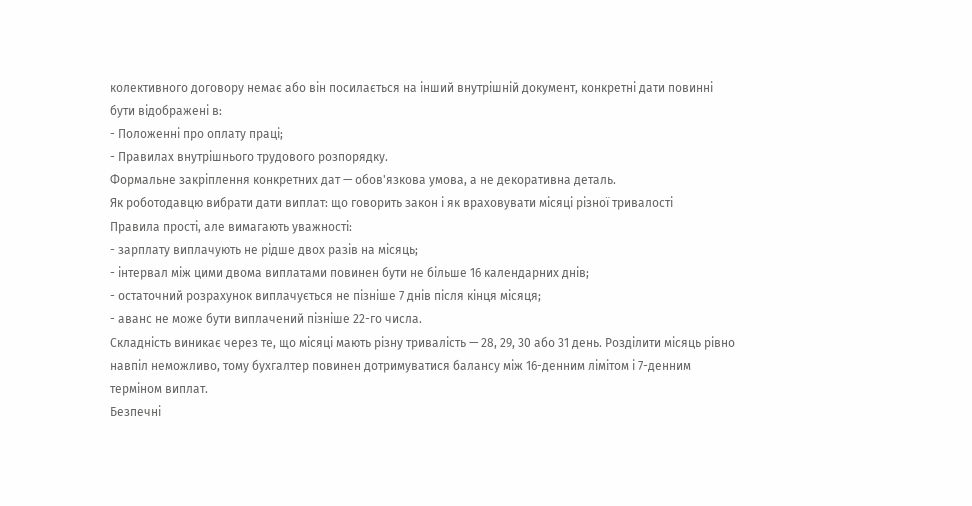колективного договору немає або він посилається на інший внутрішній документ, конкретні дати повинні бути відображені в:
- Положенні про оплату праці;
- Правилах внутрішнього трудового розпорядку.
Формальне закріплення конкретних дат — обов'язкова умова, а не декоративна деталь.
Як роботодавцю вибрати дати виплат: що говорить закон і як враховувати місяці різної тривалості
Правила прості, але вимагають уважності:
- зарплату виплачують не рідше двох разів на місяць;
- інтервал між цими двома виплатами повинен бути не більше 16 календарних днів;
- остаточний розрахунок виплачується не пізніше 7 днів після кінця місяця;
- аванс не може бути виплачений пізніше 22-го числа.
Складність виникає через те, що місяці мають різну тривалість — 28, 29, 30 або 31 день. Розділити місяць рівно навпіл неможливо, тому бухгалтер повинен дотримуватися балансу між 16-денним лімітом і 7-денним терміном виплат.
Безпечні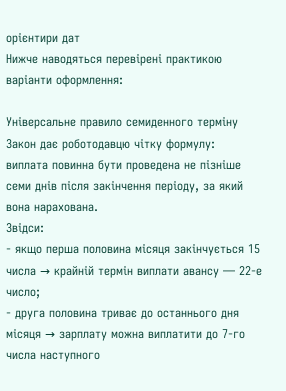орієнтири дат
Нижче наводяться перевірені практикою варіанти оформлення:

Універсальне правило семиденного терміну
Закон дає роботодавцю чітку формулу:
виплата повинна бути проведена не пізніше семи днів після закінчення періоду, за який вона нарахована.
Звідси:
- якщо перша половина місяця закінчується 15 числа → крайній термін виплати авансу — 22-е число;
- друга половина триває до останнього дня місяця → зарплату можна виплатити до 7-го числа наступного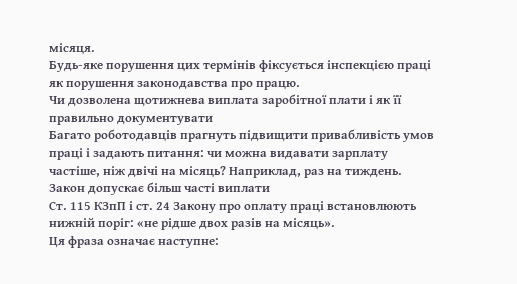місяця.
Будь-яке порушення цих термінів фіксується інспекцією праці як порушення законодавства про працю.
Чи дозволена щотижнева виплата заробітної плати і як її правильно документувати
Багато роботодавців прагнуть підвищити привабливість умов праці і задають питання: чи можна видавати зарплату частіше, ніж двічі на місяць? Наприклад, раз на тиждень.
Закон допускає більш часті виплати
Ст. 115 КЗпП і ст. 24 Закону про оплату праці встановлюють нижній поріг: «не рідше двох разів на місяць».
Ця фраза означає наступне: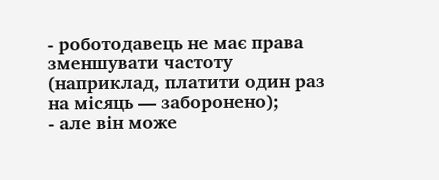- роботодавець не має права зменшувати частоту (наприклад, платити один раз на місяць — заборонено);
- але він може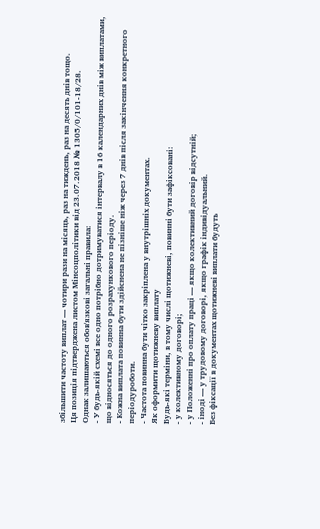збільшити частоту виплат — чотири рази на місяць, раз на тиждень, раз на десять днів тощо.
Ця позиція підтверджена листом Мінсоцполітики від 23.07.2018 № 1305/0/101-18/28.
Однак залишаються обов'язкові загальні правила:
- У будь-якій схемі все одно потрібно дотримуватися інтервалу в 16 календарних днів між виплатами, що відносяться до одного розрахункового періоду.
- Кожна виплата повинна бути здійснена не пізніше ніж через 7 днів після закінчення конкретного періодуроботи.
- Частота повинна бути чітко закріплена у внутрішніх документах.
Як оформити щотижневу виплату
Будь-які терміни, в тому числі щотижневі, повинні бути зафіксовані:
- у колективному договорі;
- у Положенні про оплату праці — якщо колективний договір відсутній;
- іноді — у трудовому договорі, якщо графік індивідуальний.
Без фіксації в документах щотижневі виплати будуть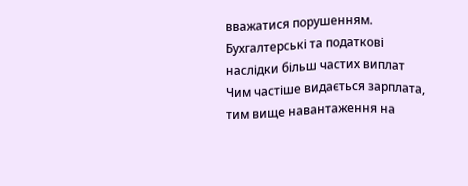вважатися порушенням.
Бухгалтерські та податкові наслідки більш частих виплат
Чим частіше видається зарплата, тим вище навантаження на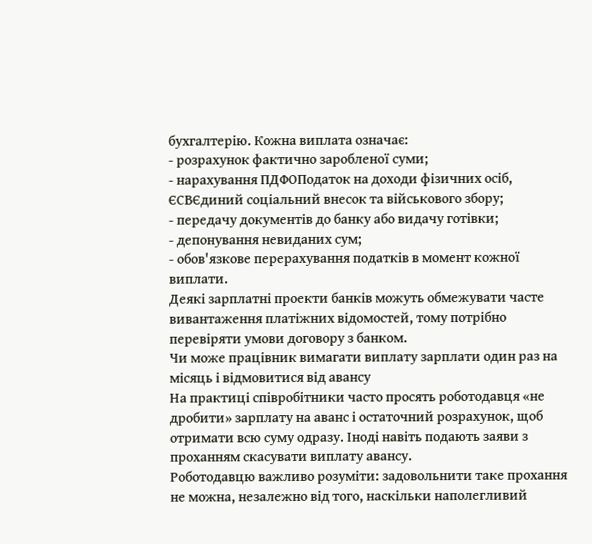бухгалтерію. Кожна виплата означає:
- розрахунок фактично заробленої суми;
- нарахування ПДФОПодаток на доходи фізичних осіб, ЄСВЄдиний соціальний внесок та військового збору;
- передачу документів до банку або видачу готівки;
- депонування невиданих сум;
- обов'язкове перерахування податків в момент кожної виплати.
Деякі зарплатні проекти банків можуть обмежувати часте вивантаження платіжних відомостей, тому потрібно перевіряти умови договору з банком.
Чи може працівник вимагати виплату зарплати один раз на місяць і відмовитися від авансу
На практиці співробітники часто просять роботодавця «не дробити» зарплату на аванс і остаточний розрахунок, щоб отримати всю суму одразу. Іноді навіть подають заяви з проханням скасувати виплату авансу.
Роботодавцю важливо розуміти: задовольнити таке прохання не можна, незалежно від того, наскільки наполегливий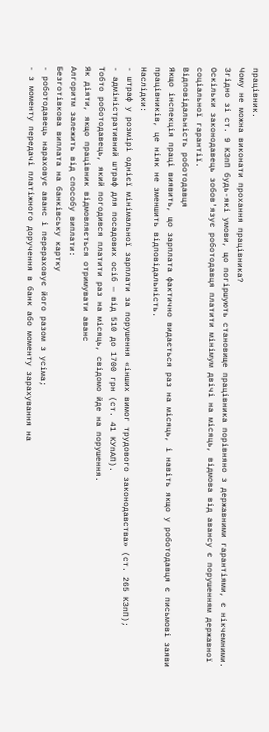працівник.
Чому не можна виконати прохання працівника?
Згідно зі ст. 9 КЗпП будь-які умови, що погіршують становище працівника порівняно з державними гарантіями, є нікчемними.
Оскільки законодавець зобов'язує роботодавця платити мінімум двічі на місяць, відмова від авансу є порушенням державної соціальної гарантії.
Відповідальність роботодавця
Якщо інспекція праці виявить, що зарплата фактично видається раз на місяць, і навіть якщо у роботодавця є письмові заяви працівників, це ніяк не зменшить відповідальність.
Наслідки:
- штраф у розмірі однієї мінімальної зарплати за порушення «інших вимог трудового законодавства» (ст. 265 КЗпП);
- адміністративний штраф для посадових осіб — від 510 до 1700 грн (ст. 41 КУпАП).
Тобто роботодавець, який погодився платити раз на місяць, свідомо йде на порушення.
Як діяти, якщо працівник відмовляється отримувати аванс
Алгоритм залежить від способу виплати:
Безготівкова виплата на банківську картку
- роботодавець нараховує аванс і перераховує його разом з усіма;
- з моменту передачі платіжного доручення в банк або моменту зарахування на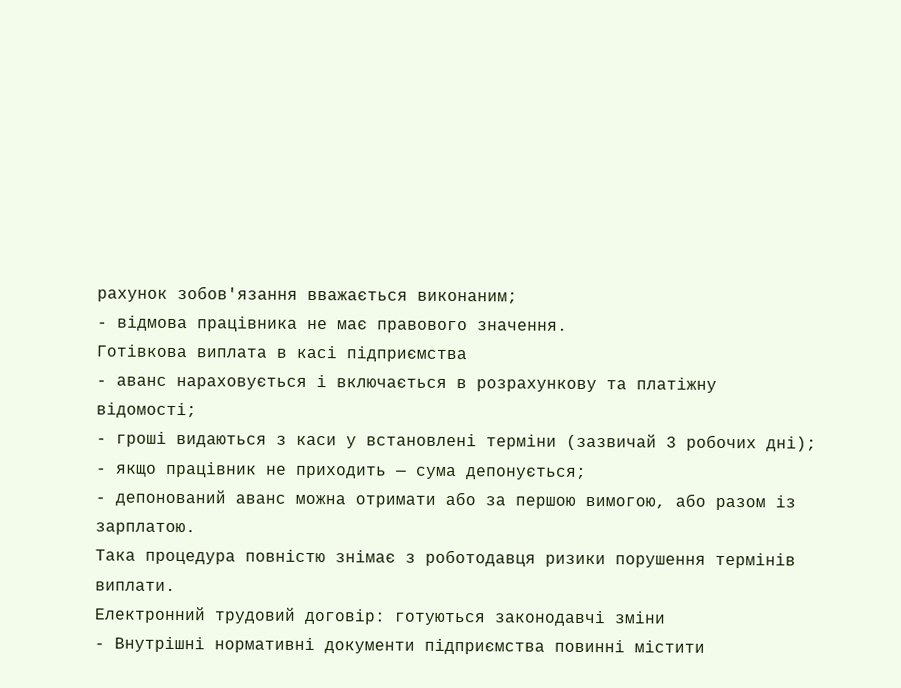рахунок зобов'язання вважається виконаним;
- відмова працівника не має правового значення.
Готівкова виплата в касі підприємства
- аванс нараховується і включається в розрахункову та платіжну відомості;
- гроші видаються з каси у встановлені терміни (зазвичай 3 робочих дні);
- якщо працівник не приходить — сума депонується;
- депонований аванс можна отримати або за першою вимогою, або разом із зарплатою.
Така процедура повністю знімає з роботодавця ризики порушення термінів виплати.
Електронний трудовий договір: готуються законодавчі зміни
- Внутрішні нормативні документи підприємства повинні містити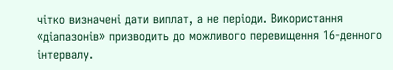чітко визначені дати виплат, а не періоди. Використання «діапазонів» призводить до можливого перевищення 16-денного інтервалу.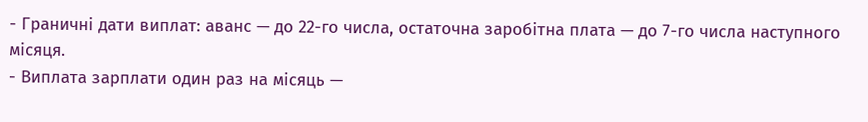- Граничні дати виплат: аванс — до 22-го числа, остаточна заробітна плата — до 7-го числа наступного місяця.
- Виплата зарплати один раз на місяць —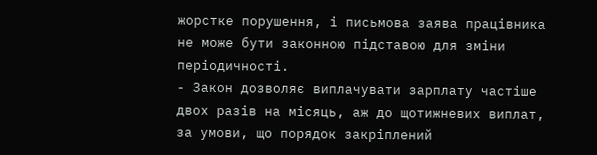жорстке порушення, і письмова заява працівника не може бути законною підставою для зміни періодичності.
- Закон дозволяє виплачувати зарплату частіше двох разів на місяць, аж до щотижневих виплат, за умови, що порядок закріплений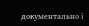документально і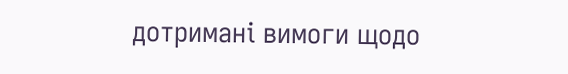дотримані вимоги щодо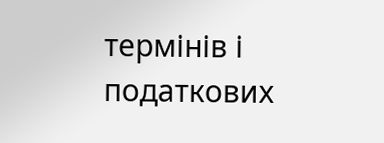термінів і податкових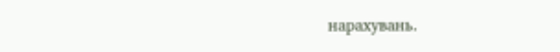нарахувань.